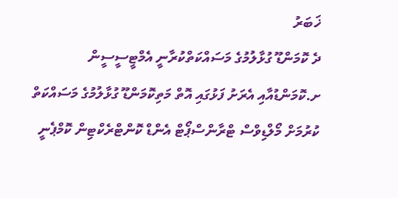ޚަބަރު
ދެ ކޮމަންޑޫ ގުޅާލުމުގެ މަސައްކަތްކުރާނީ އެމްޓީސީސީން
ށ.ކޮމަންޑުއާއި އެރަށު ފަޅުގައި އޮތް މަތިކޮމަންޑޫ ގުޅާލުމުގެ މަސައްކަތް ކުރުމަށް މޯލްޑިވްސް ޓްރާންސްޕޯޓް އެންޑް ކޮންޓްރެކްޓިން ކޮމްޕެނީ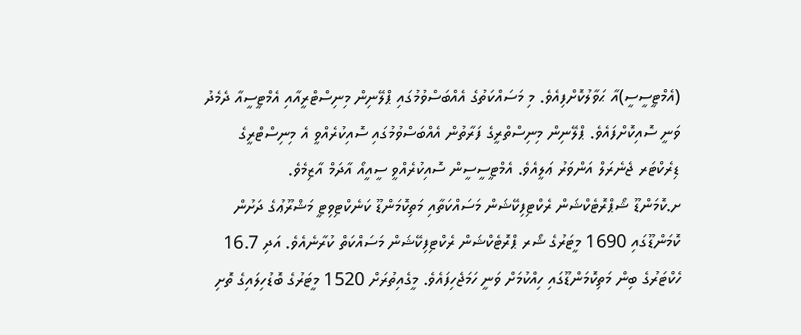(އެމްޓީސީސީ)އާ ޙަވާލުކޮށްފިއެވެ. މި މަސައްކަތުގެ އެއްބަސްވުމުގައި ޕްލޭނިން މިނިސްޓްރީއާއި އެމްޓީސީއާ ދެމެދު ވަނީ ސޮއިކޮށްފައެވެ. ޕްލޭނިން މިނިސްތްރީގެ ފަރާތުން އެއްބަސްވުމުގައި ސޮއިކުރެއްވީ އެ މިނިސްޓްރީގެ ޑިރެކްޓަރ ޖެނެރަލް އަންވަރު ޢަލީއެވެ. އެމްޓީސީސީން ސޮއިކުރެއްވީ ސީއީއޯ އާދަމް އާޒިމެވެ.
ށ.ކޮމަންޑޫ ޝޯޕްރޮޓެކްޝަން ރެކްޓިފިކޭޝަން މަސައްކަތާއި މަތިކޮމަންޑޫ ކަނެކްޓިވިޓީ މަޝްރޫޢުގެ ދަށުން ކޮމަންޑޫގައި 1690 މީޓަރުގެ ޝޯރ ޕްރޮޓެކްޝަން ރެކްޓިފިކޭޝަން މަސައްކަތް ކުރާނެއެވެ. އަދި 16.7 ހެކްޓަރުގެ ބިން މަތިކޮމަންޑޫގައި ހިއްކުމަށް ވަނީ ހަމަޖެހިފައެވެ. މީގެއިތުރަށް 1520 މީޓަރުގެ ބޮޑުހިލައިގެ ތޮށި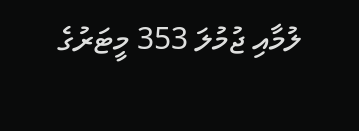ލުމާއި ޖުމުލަ 353 މީޓަރުގެ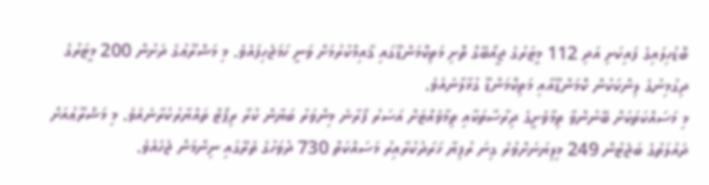ބޮޑުހިލައިގެ ފައިކަށި އަދި 112 މީޓަރުގެ ޖީއޯބޭގް ތޮށި މަތިކޮމަންޑޫގައި ޤާއިމްކުރުމަށް ވަނީ ހަމަޖެހިފައެވެ. މި މަޝްރޫޢުގެ ދަށުން 200 މީޓަރުގެ ދިގުމިނުގެ ލިންކަކުން ކޮމަންޑޫއާއި މަތިކޮމަންޑޫ ގުޅާލާނެއެވެ.
މި މަސައްކަތަކަށް ބޭނުންވާ ތިމާވެށީގެ ދިރާސާތަކާއި ތިމާވެއްޓަށް އަސަރު ފޯރާނެ މިންވަރު ބަޔާން ކުރާ ރިޕޯޓް ތައްޔާރުކުރާނެއެވެ. މި މަޝްރޫޢުއަށް ދައުލަތުގެ ބަޖެޓުން 249 މިލިޔަނަށްވުރެ ގިނަ ރުފިޔާ ޚަރަދުކުރާއިރު މަސައްކަތް 730 ދުވަހުގެ ތެރޭގައި ނިންމަން ޖެހެއެވެ.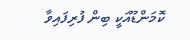ކޮމަންޑޫއަކީ ބިން ފުރިފައިވާ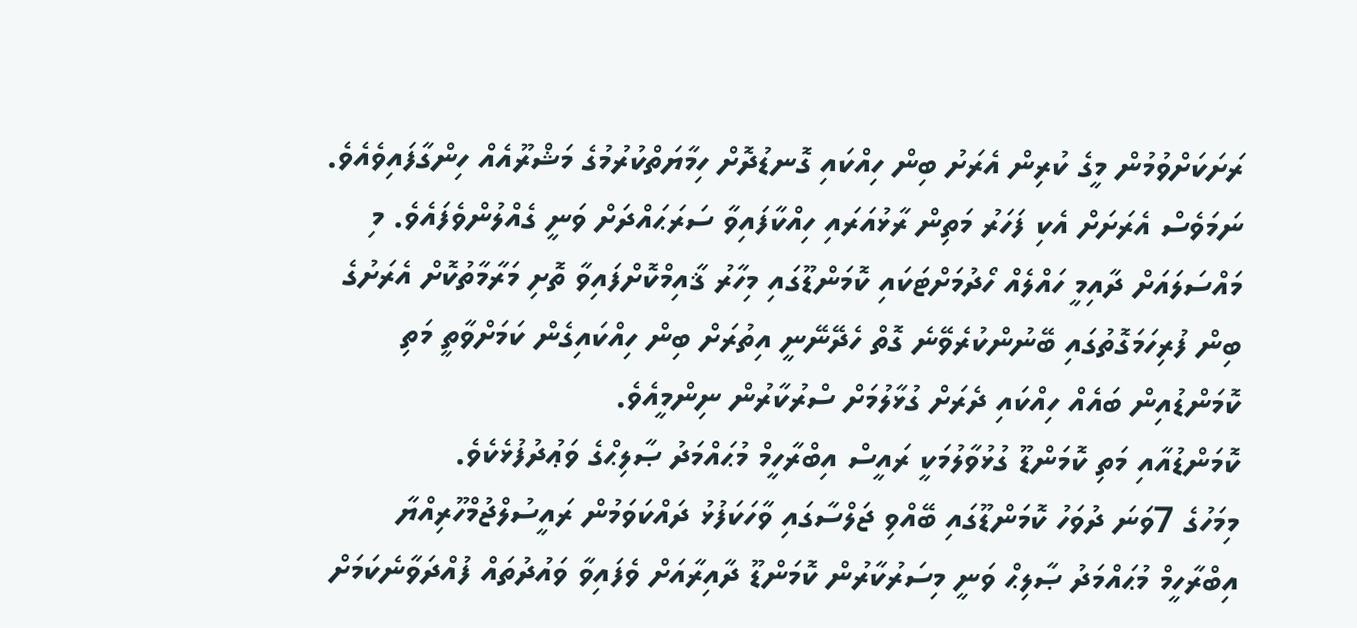ރަށަކަށްވުމުން މީގެ ކުރިން އެރަށު ބިން ހިއްކައި ގޮނޑުދޮށް ހިމާޔަތްކުރުމުގެ މަޝްރޫއެއް ހިންގާފައިވެއެވެ. ނަމަވެސް އެރަށަށް އެކި ފަހަރު މަތިން ރާޅުއަރައި ހިއްކާފައިވާ ސަރަޙައްދަށް ވަނީ ގެއްލުންވެފައެވެ. މި މައްސަލައަށް ދާއިމީ ހައްލެއް ހޯދުމަށްޓަކައި ކޮމަންޑޫގައި މިހާރު ޤާއިމްކޮށްފައިވާ ތޮށި މަރާމާތުކޮށް އެރަށުގެ ބިން ފުރިހަމަގޮތުގައި ބޭނުންކުރެވޭނެ ގޮތް ހެދޭނޭނީ އިތުރަށް ބިން ހިއްކައިގެން ކަމަށްވާތީ މަތި ކޮމަންޑުއިން ބައެއް ހިއްކައި ދެރަށް ގުޅާލުމަށް ސްރުކާރުން ނިންމީއެވެ.
ކޮމަންޑުއާއި މަތި ކޮމަންޑޫ ގުޅުވާލުމަކީ ރައީސް އިބްރާހީމް މުޙައްމަދު ޞާލިޙްގެ ވަޢުދުފުޅެކެވެ.
މިމަހުގެ 7ވަނަ ދުވަހު ކޮމަންޑޫގައި ބޭއްވި ޖަލްސާގައި ވާހަކަފުޅު ދައްކަވަމުން ރައީސުލްޖުމްހޫރިއްޔާ އިބްރާހީމް މުޙައްމަދު ޞާލިޙް ވަނީ މިސަރުކާރުން ކޮމަންޑޫ ދާއިރާއަށް ވެފައިވާ ވައުދުތައް ފުއްދަވާނެކަމަށް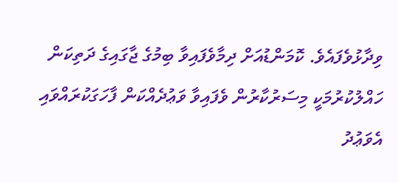ވިދާޅުވެފައެވެ. ކޮމަންޑުއަށް ދިމާވެފައިވާ ބިމުގެ ޖާގައިގެ ދަތިކަން ހައްލުކުރުމަކީ މިސަރުކާރުން ވެފައިވާ ވަޢުދެއްކަން ފާހަގަކުރައްވައި އެވަޢުދު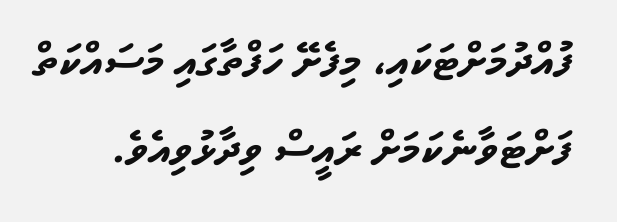ފުއްދުމަށްޓަކައި، މިފެށޭ ހަފްތާގައި މަސައްކަތް ފަށްޓަވާނެކަމަށް ރައީސް ވިދާޅުވިއެވެ.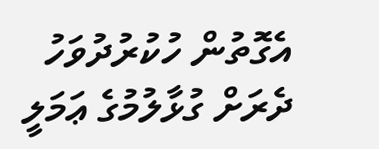އެގޮތުން ހުކުރުދުވަހު ދެރަށް ގުޅާލުމުގެ ޢަމަލީ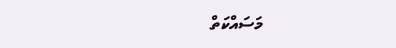މަސައްކަތް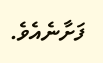ފަށާނެއެވެ.